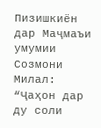Пизишкиён дар Маҷмаъи умумии Созмони Милал: “Ҷаҳон дар ду соли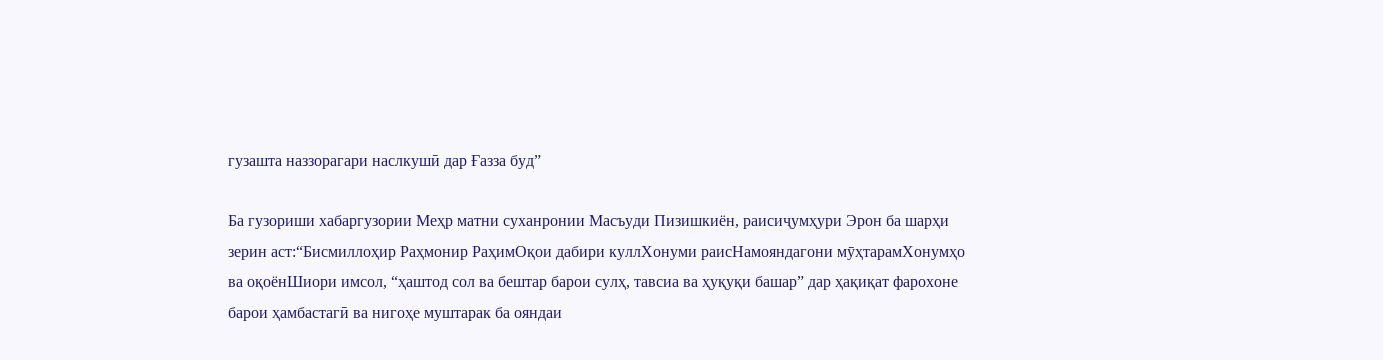гузашта наззорагари наслкушӣ дар Ғазза буд”

Ба гузориши хабаргузории Меҳр матни суханронии Масъуди Пизишкиён, раисиҷумҳури Эрон ба шарҳи зерин аст:“Бисмиллоҳир Раҳмонир РаҳимОқои дабири куллХонуми раисНамояндагони мӯҳтарамХонумҳо ва оқоёнШиори имсол, “ҳаштод сол ва бештар барои сулҳ, тавсиа ва ҳуқуқи башар” дар ҳақиқат фарохоне барои ҳамбастагӣ ва нигоҳе муштарак ба ояндаи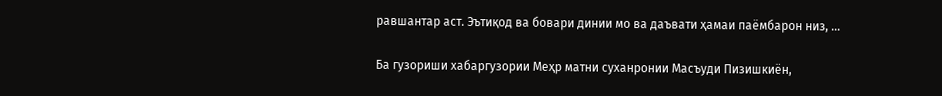равшантар аст. Эътиқод ва бовари динии мо ва даъвати ҳамаи паёмбарон низ, …

Ба гузориши хабаргузории Меҳр матни суханронии Масъуди Пизишкиён,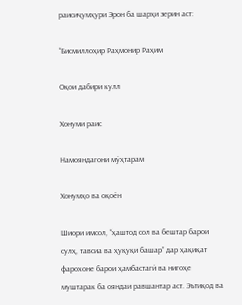раисиҷумҳури Эрон ба шарҳи зерин аст:

“Бисмиллоҳир Раҳмонир Раҳим

Оқои дабири кулл

Хонуми раис

Намояндагони мӯҳтарам

Хонумҳо ва оқоён

Шиори имсол, “ҳаштод сол ва бештар барои сулҳ, тавсиа ва ҳуқуқи башар” дар ҳақиқат фарохоне барои ҳамбастагӣ ва нигоҳе муштарак ба ояндаи равшантар аст. Эътиқод ва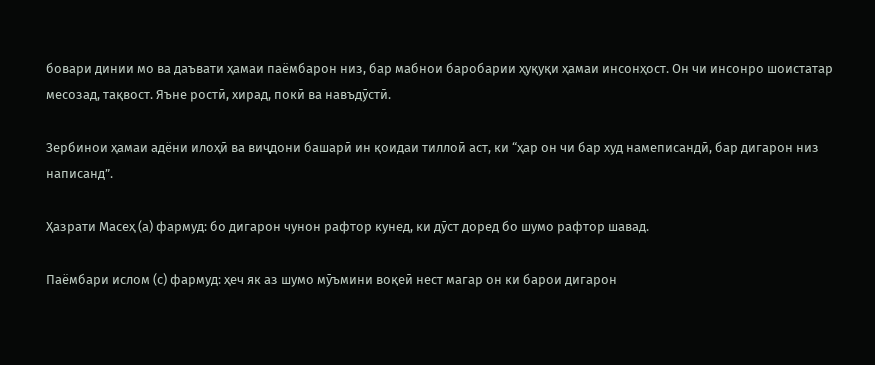бовари динии мо ва даъвати ҳамаи паёмбарон низ, бар мабнои баробарии ҳуқуқи ҳамаи инсонҳост. Он чи инсонро шоистатар месозад, тақвост. Яъне ростӣ, хирад, покӣ ва навъдӯстӣ.

Зербинои ҳамаи адёни илоҳӣ ва виҷдони башарӣ ин қоидаи тиллоӣ аст, ки “ҳар он чи бар худ намеписандӣ, бар дигарон низ написанд”.

Ҳазрати Масеҳ (а) фармуд: бо дигарон чунон рафтор кунед, ки дӯст доред бо шумо рафтор шавад.

Паёмбари ислом (с) фармуд: ҳеч як аз шумо мӯъмини воқеӣ нест магар он ки барои дигарон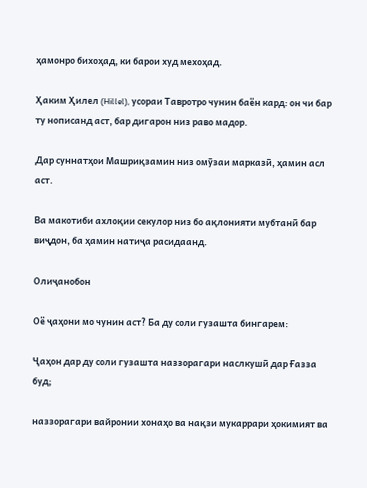ҳамонро бихоҳад, ки барои худ мехоҳад.

Ҳаким Ҳилел (Hillel), усораи Тавротро чунин баён кард: он чи бар ту нописанд аст, бар дигарон низ раво мадор.

Дар суннатҳои Машриқзамин низ омӯзаи марказӣ, ҳамин асл аст.

Ва макотиби ахлоқии секулор низ бо ақлонияти мубтанӣ бар виҷдон, ба ҳамин натиҷа расидаанд.

Олиҷанобон

Оё ҷаҳони мо чунин аст? Ба ду соли гузашта бингарем:

Ҷаҳон дар ду соли гузашта наззорагари наслкушӣ дар Ғазза буд;

наззорагари вайронии хонаҳо ва нақзи мукаррари ҳокимият ва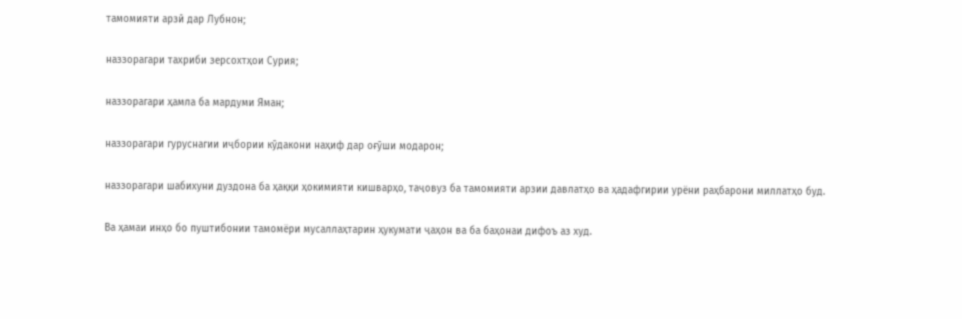тамомияти арзӣ дар Лубнон;

наззорагари тахриби зерсохтҳои Сурия;

наззорагари ҳамла ба мардуми Яман;

наззорагари гуруснагии иҷбории кӯдакони наҳиф дар оғӯши модарон;

наззорагари шабихуни дуздона ба ҳаққи ҳокимияти кишварҳо, таҷовуз ба тамомияти арзии давлатҳо ва ҳадафгирии урёни раҳбарони миллатҳо буд.

Ва ҳамаи инҳо бо пуштибонии тамомёри мусаллаҳтарин ҳукумати ҷаҳон ва ба баҳонаи дифоъ аз худ.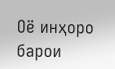Оё инҳоро барои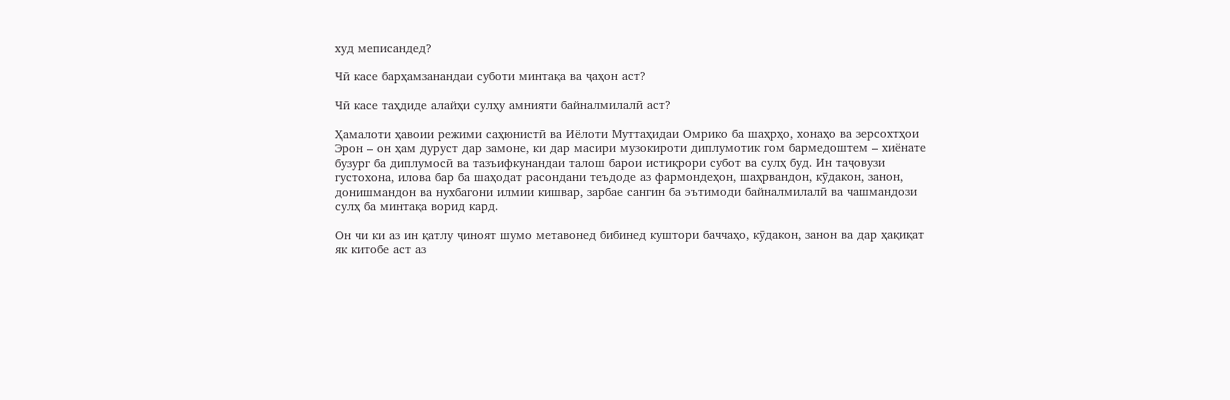худ меписандед?

Чӣ касе барҳамзанандаи суботи минтақа ва ҷаҳон аст?

Чӣ касе таҳдиде алайҳи сулҳу амнияти байналмилалӣ аст?

Ҳамалоти ҳавоии режими саҳюнистӣ ва Иёлоти Муттаҳидаи Омрико ба шаҳрҳо, хонаҳо ва зерсохтҳои Эрон – он ҳам дуруст дар замоне, ки дар масири музокироти диплумотик гом бармедоштем – хиёнате бузург ба диплумосӣ ва тазъифкунандаи талош барои истиқрори субот ва сулҳ буд. Ин таҷовузи густохона, илова бар ба шаҳодат расондани теъдоде аз фармондеҳон, шаҳрвандон, кӯдакон, занон, донишмандон ва нухбагони илмии кишвар, зарбае сангин ба эътимоди байналмилалӣ ва чашмандози сулҳ ба минтақа ворид кард.

Он чи ки аз ин қатлу ҷиноят шумо метавонед бибинед куштори баччаҳо, кӯдакон, занон ва дар ҳақиқат як китобе аст аз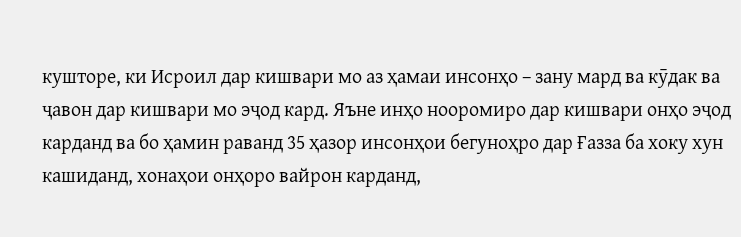кушторе, ки Исроил дар кишвари мо аз ҳамаи инсонҳо – зану мард ва кӯдак ва ҷавон дар кишвари мо эҷод кард. Яъне инҳо нооромиро дар кишвари онҳо эҷод карданд ва бо ҳамин раванд 35 ҳазор инсонҳои бегуноҳро дар Ғазза ба хоку хун кашиданд, хонаҳои онҳоро вайрон карданд,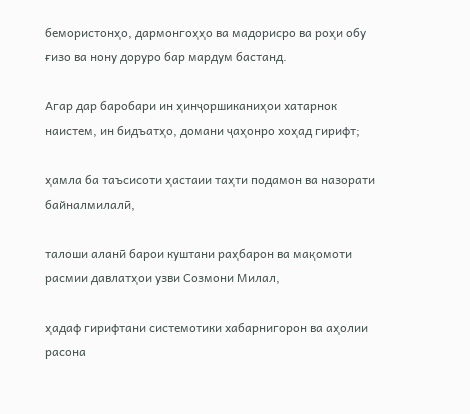бемористонҳо, дармонгоҳҳо ва мадорисро ва роҳи обу ғизо ва нону доруро бар мардум бастанд.

Агар дар баробари ин ҳинҷоршиканиҳои хатарнок наистем, ин бидъатҳо, домани ҷаҳонро хоҳад гирифт;

ҳамла ба таъсисоти ҳастаии таҳти подамон ва назорати байналмилалӣ,

талоши аланӣ барои куштани раҳбарон ва мақомоти расмии давлатҳои узви Созмони Милал,

ҳадаф гирифтани системотики хабарнигорон ва аҳолии расона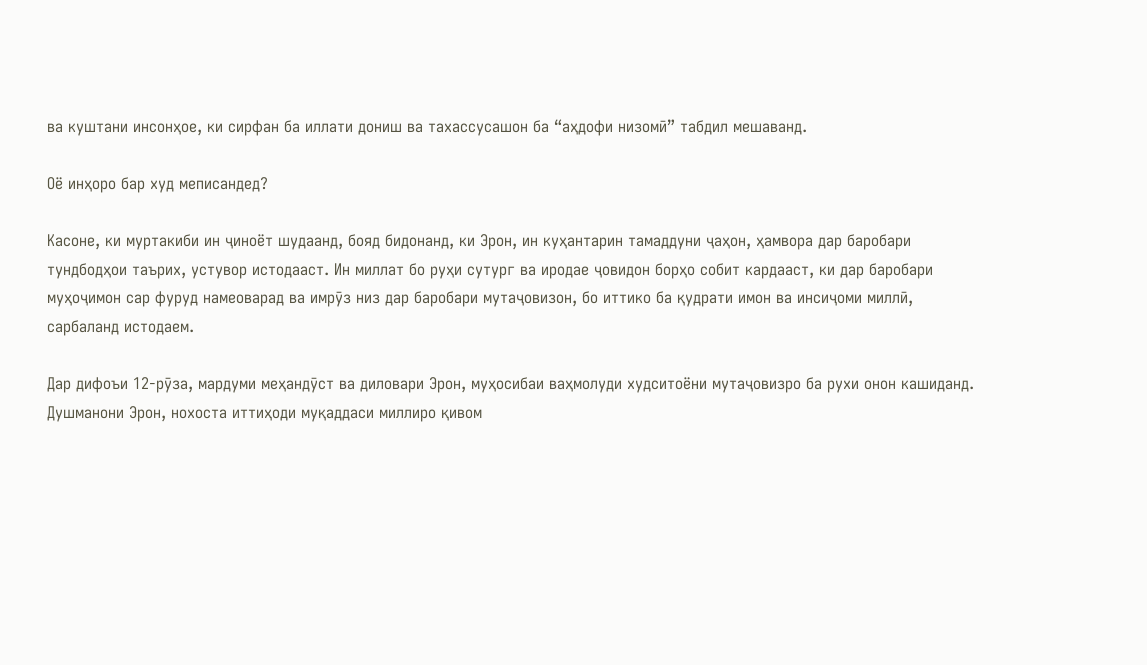ва куштани инсонҳое, ки сирфан ба иллати дониш ва тахассусашон ба “аҳдофи низомӣ” табдил мешаванд.

Оё инҳоро бар худ меписандед?

Касоне, ки муртакиби ин ҷиноёт шудаанд, бояд бидонанд, ки Эрон, ин куҳантарин тамаддуни ҷаҳон, ҳамвора дар баробари тундбодҳои таърих, устувор истодааст. Ин миллат бо руҳи сутург ва иродае ҷовидон борҳо собит кардааст, ки дар баробари муҳоҷимон сар фуруд намеоварад ва имрӯз низ дар баробари мутаҷовизон, бо иттико ба қудрати имон ва инсиҷоми миллӣ, сарбаланд истодаем.

Дар дифоъи 12-рӯза, мардуми меҳандӯст ва диловари Эрон, муҳосибаи ваҳмолуди худситоёни мутаҷовизро ба рухи онон кашиданд. Душманони Эрон, нохоста иттиҳоди муқаддаси миллиро қивом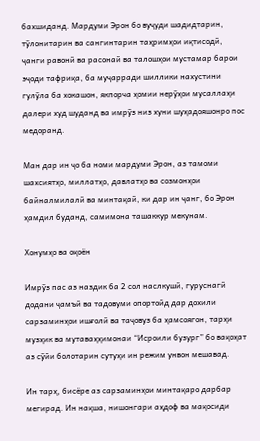бахшиданд. Мардуми Эрон бо вуҷуди шадидтарин, тӯлонитарин ва сангинтарин таҳримҳои иқтисодӣ, ҷанги равонӣ ва расонаӣ ва талошҳои мустамар барои эҷоди тафриқа, ба муҷарради шиллики нахустини гулӯла ба хокашон, якпорча ҳомии нерӯҳои мусаллаҳи далери худ шуданд ва имрӯз низ хуни шуҳадояшонро пос медоранд.

Ман дар ин ҷо ба номи мардуми Эрон, аз тамоми шахсиятҳо, миллатҳо, давлатҳо ва созмонҳои байналмилалӣ ва минтақаӣ, ки дар ин ҷанг, бо Эрон ҳамдил буданд, самимона ташаккур мекунам.

Хонумҳо ва оқоён

Имрӯз пас аз наздик ба 2 сол наслкушӣ, гуруснагӣ додани ҷамъӣ ва тадовуми опортойд дар дохили сарзаминҳои ишғолӣ ва таҷовуз ба ҳамсоягон, тарҳи музҳик ва мутаваҳҳимонаи “Исроили бузург” бо вақоҳат аз сӯйи болотарин сутуҳи ин режим унвон мешавад.

Ин тарҳ, бисёре аз сарзаминҳои минтақаро дарбар мегирад. Ин нақша, нишонгари аҳдоф ва мақосиди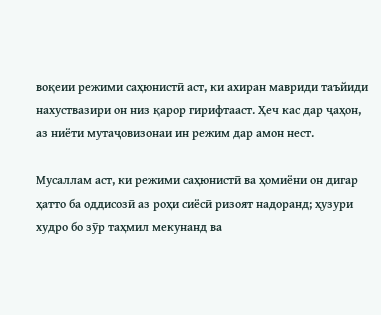воқеии режими саҳюнистӣ аст, ки ахиран мавриди таъйиди нахуствазири он низ қарор гирифтааст. Ҳеч кас дар ҷаҳон, аз ниёти мутаҷовизонаи ин режим дар амон нест.

Мусаллам аст, ки режими саҳюнистӣ ва ҳомиёни он дигар ҳатто ба оддисозӣ аз роҳи сиёсӣ ризоят надоранд; ҳузури худро бо зӯр таҳмил мекунанд ва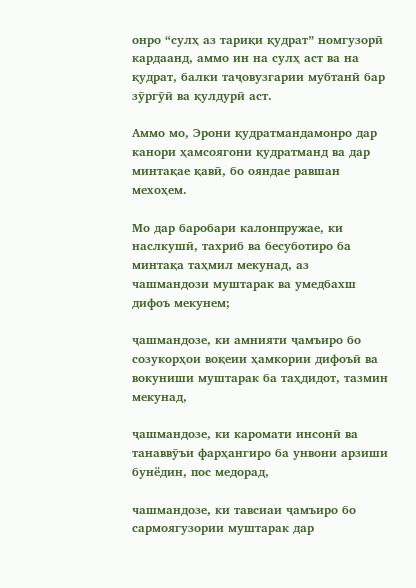онро “сулҳ аз тариқи қудрат” номгузорӣ кардаанд, аммо ин на сулҳ аст ва на қудрат, балки таҷовузгарии мубтанӣ бар зӯргӯӣ ва қулдурӣ аст.

Аммо мо, Эрони қудратмандамонро дар канори ҳамсоягони қудратманд ва дар минтақае қавӣ, бо ояндае равшан мехоҳем.

Мо дар баробари калонпружае, ки наслкушӣ, тахриб ва бесуботиро ба минтақа таҳмил мекунад, аз чашмандози муштарак ва умедбахш дифоъ мекунем;

ҷашмандозе, ки амнияти ҷамъиро бо созукорҳои воқеии ҳамкории дифоъӣ ва вокуниши муштарак ба таҳдидот, тазмин мекунад,

ҷашмандозе, ки каромати инсонӣ ва танаввӯъи фарҳангиро ба унвони арзиши бунёдин, пос медорад,

чашмандозе, ки тавсиаи ҷамъиро бо сармоягузории муштарак дар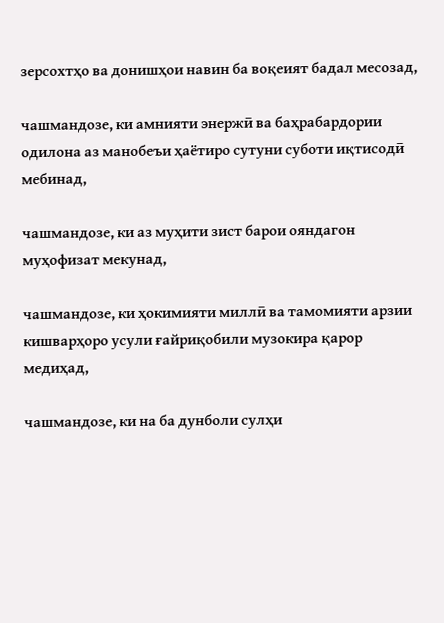зерсохтҳо ва донишҳои навин ба воқеият бадал месозад,

чашмандозе, ки амнияти энержӣ ва баҳрабардории одилона аз манобеъи ҳаётиро сутуни суботи иқтисодӣ мебинад,

чашмандозе, ки аз муҳити зист барои ояндагон муҳофизат мекунад,

чашмандозе, ки ҳокимияти миллӣ ва тамомияти арзии кишварҳоро усули ғайриқобили музокира қарор медиҳад,

чашмандозе, ки на ба дунболи сулҳи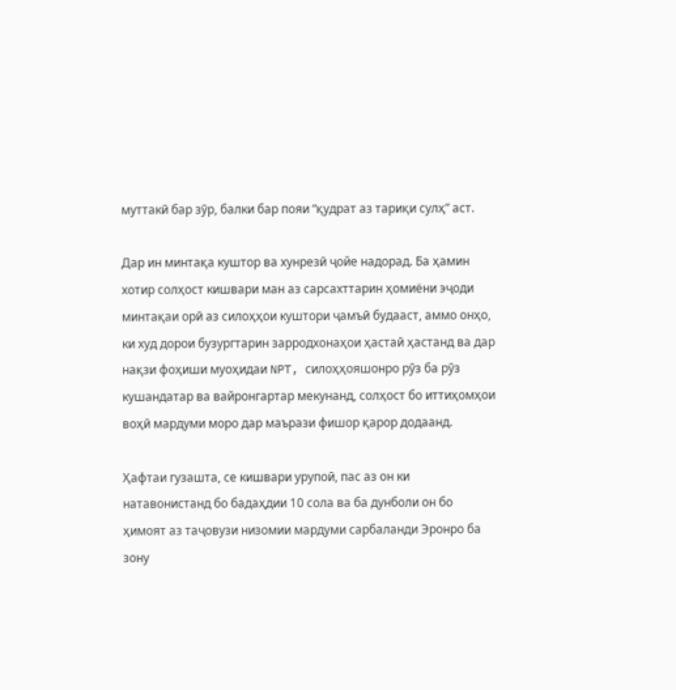муттакӣ бар зӯр, балки бар пояи “қудрат аз тариқи сулҳ” аст.

Дар ин минтақа куштор ва хунрезӣ ҷойе надорад. Ба ҳамин хотир солҳост кишвари ман аз сарсахттарин ҳомиёни эҷоди минтақаи орӣ аз силоҳҳои куштори ҷамъӣ будааст, аммо онҳо, ки худ дорои бузургтарин зарродхонаҳои ҳастаӣ ҳастанд ва дар нақзи фоҳиши муоҳидаи NPT, силоҳҳояшонро рӯз ба рӯз кушандатар ва вайронгартар мекунанд, солҳост бо иттиҳомҳои воҳӣ мардуми моро дар маърази фишор қарор додаанд.

Ҳафтаи гузашта, се кишвари урупоӣ, пас аз он ки натавонистанд бо бадаҳдии 10 сола ва ба дунболи он бо ҳимоят аз таҷовузи низомии мардуми сарбаланди Эронро ба зону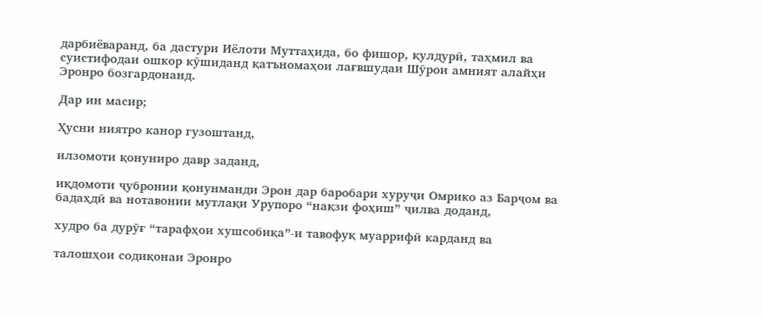дарбиёваранд, ба дастури Иёлоти Муттаҳида, бо фишор, қулдурӣ, таҳмил ва суистифодаи ошкор кӯшиданд қатъномаҳои лағвшудаи Шӯрои амният алайҳи Эронро бозгардонанд.

Дар ин масир;

Ҳусни ниятро канор гузоштанд,

илзомоти қонуниро давр заданд,

иқдомоти ҷубронии қонунманди Эрон дар баробари хуруҷи Омрико аз Барҷом ва бадаҳдӣ ва нотавонии мутлақи Урупоро “нақзи фоҳиш” ҷилва доданд,

худро ба дурӯғ “тарафҳои хушсобиқа”-и тавофуқ муаррифӣ карданд ва

талошҳои содиқонаи Эронро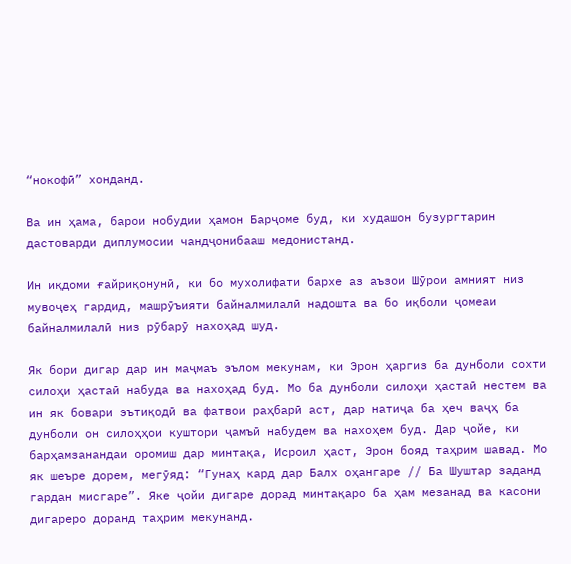“нокофӣ” хонданд.

Ва ин ҳама, барои нобудии ҳамон Барҷоме буд, ки худашон бузургтарин дастоварди диплумосии чандҷонибааш медонистанд.

Ин иқдоми ғайриқонунӣ, ки бо мухолифати бархе аз аъзои Шӯрои амният низ мувоҷеҳ гардид, машрӯъияти байналмилалӣ надошта ва бо иқболи ҷомеаи байналмилалӣ низ рӯбарӯ нахоҳад шуд.

Як бори дигар дар ин маҷмаъ эълом мекунам, ки Эрон ҳаргиз ба дунболи сохти силоҳи ҳастаӣ набуда ва нахоҳад буд. Мо ба дунболи силоҳи ҳастаӣ нестем ва ин як бовари эътиқодӣ ва фатвои раҳбарӣ аст, дар натиҷа ба ҳеч ваҷҳ ба дунболи он силоҳҳои куштори ҷамъӣ набудем ва нахоҳем буд. Дар ҷойе, ки барҳамзанандаи оромиш дар минтақа, Исроил ҳаст, Эрон бояд таҳрим шавад. Мо як шеъре дорем, мегӯяд: “Гунаҳ кард дар Балх оҳангаре // Ба Шуштар заданд гардан мисгаре”. Яке ҷойи дигаре дорад минтақаро ба ҳам мезанад ва касони дигареро доранд таҳрим мекунанд.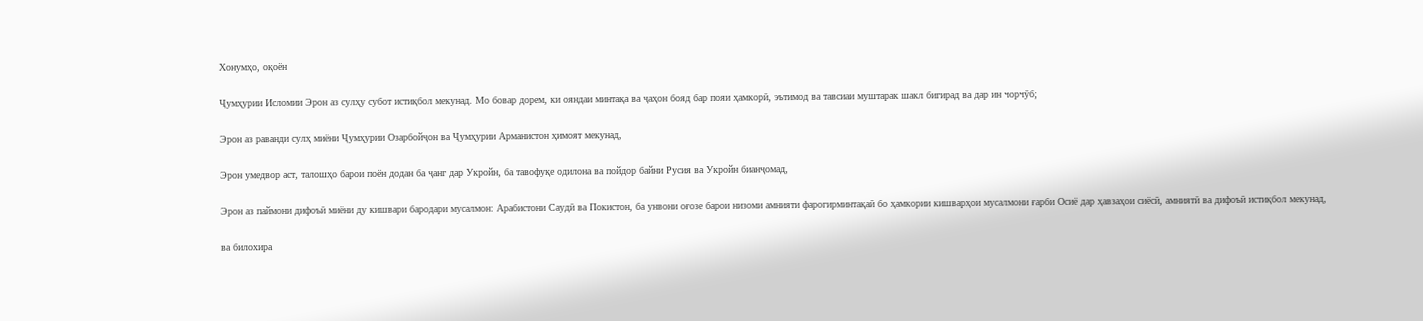Хонумҳо, оқоён

Ҷумҳурии Исломии Эрон аз сулҳу субот истиқбол мекунад. Мо бовар дорем, ки ояндаи минтақа ва ҷаҳон бояд бар пояи ҳамкорӣ, эътимод ва тавсиаи муштарак шакл бигирад ва дар ин чорчӯб;

Эрон аз раванди сулҳ миёни Ҷумҳурии Озарбойҷон ва Ҷумҳурии Арманистон ҳимоят мекунад,

Эрон умедвор аст, талошҳо барои поён додан ба ҷанг дар Укройн, ба тавофуқе одилона ва пойдор байни Русия ва Укройн бианҷомад,

Эрон аз паймони дифоъӣ миёни ду кишвари бародари мусалмон: Арабистони Саудӣ ва Покистон, ба унвони оғозе барои низоми амнияти фарогирминтақаӣ бо ҳамкории кишварҳои мусалмони ғарби Осиё дар ҳавзаҳои сиёсӣ, амниятӣ ва дифоъӣ истиқбол мекунад,

ва билохира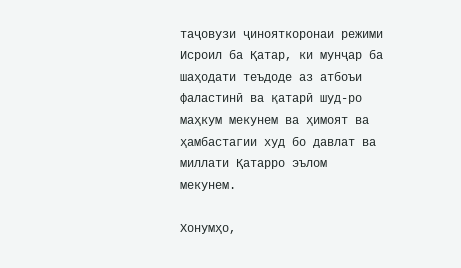таҷовузи ҷинояткоронаи режими Исроил ба Қатар, ки мунҷар ба шаҳодати теъдоде аз атбоъи фаластинӣ ва қатарӣ шуд-ро маҳкум мекунем ва ҳимоят ва ҳамбастагии худ бо давлат ва миллати Қатарро эълом мекунем.

Хонумҳо,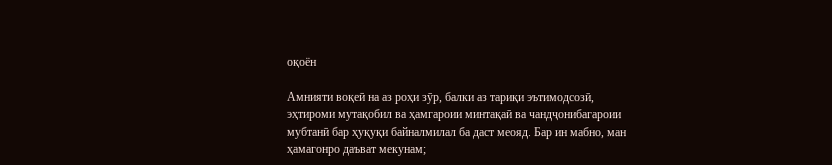оқоён

Амнияти воқеӣ на аз роҳи зӯр, балки аз тариқи эътимодсозӣ, эҳтироми мутақобил ва ҳамгароии минтақаӣ ва чандҷонибагароии мубтанӣ бар ҳуқуқи байналмилал ба даст меояд. Бар ин мабно, ман ҳамагонро даъват мекунам;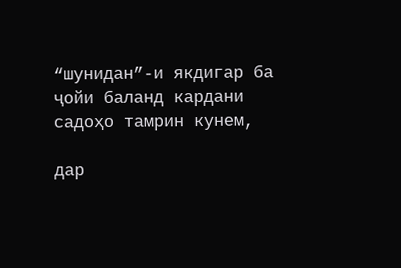“шунидан”-и якдигар ба ҷойи баланд кардани садоҳо тамрин кунем,

дар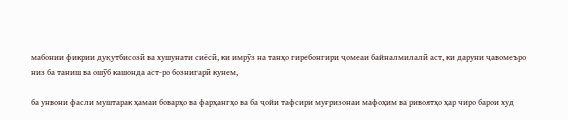мабонии фикрии дуқутбисозӣ ва хушунати сиёсӣ, ки имрӯз на танҳо гиребонгири ҷомеаи байналмилалӣ аст, ки даруни ҷавомеъро низ ба таниш ва ошӯб кашонда аст-ро бознигарӣ кунем,

ба унвони фасли муштарак ҳамаи боварҳо ва фарҳангҳо ва ба ҷойи тафсири муғризонаи мафоҳим ва ривоятҳо ҳар чиро барои худ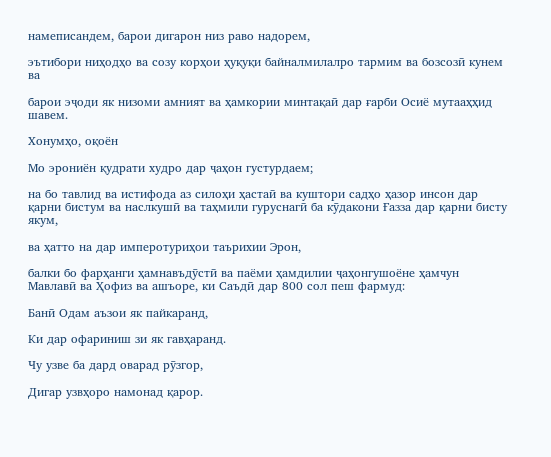намеписандем, барои дигарон низ раво надорем,

эътибори ниҳодҳо ва созу корҳои ҳуқуқи байналмилалро тармим ва бозсозӣ кунем ва

барои эҷоди як низоми амният ва ҳамкории минтақаӣ дар ғарби Осиё мутааҳҳид шавем.

Хонумҳо, оқоён

Мо эрониён қудрати худро дар ҷаҳон густурдаем;

на бо тавлид ва истифода аз силоҳи ҳастаӣ ва куштори садҳо ҳазор инсон дар қарни бистум ва наслкушӣ ва таҳмили гуруснагӣ ба кӯдакони Ғазза дар қарни бисту якум,

ва ҳатто на дар имперотуриҳои таърихии Эрон,

балки бо фарҳанги ҳамнавъдӯстӣ ва паёми ҳамдилии ҷаҳонгушоёне ҳамчун Мавлавӣ ва Ҳофиз ва ашъоре, ки Саъдӣ дар 800 сол пеш фармуд:

Банӣ Одам аъзои як пайкаранд,

Ки дар офариниш зи як гавҳаранд.

Чу узве ба дард оварад рӯзгор,

Дигар узвҳоро намонад қарор.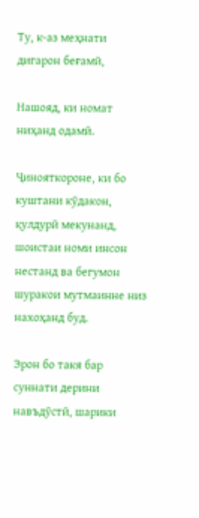Ту, к-аз меҳнати дигарон беғамӣ,

Нашояд, ки номат ниҳанд одамӣ.

Ҷинояткороне, ки бо куштани кӯдакон, қулдурӣ мекунанд, шоистаи номи инсон нестанд ва бегумон шуракои мутмаинне низ нахоҳанд буд.

Эрон бо такя бар суннати дерини навъдӯстӣ, шарики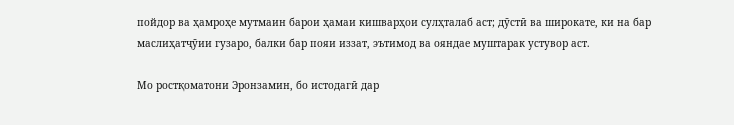пойдор ва ҳамроҳе мутмаин барои ҳамаи кишварҳои сулҳталаб аст; дӯстӣ ва широкате, ки на бар маслиҳатҷӯии гузаро, балки бар пояи иззат, эътимод ва ояндае муштарак устувор аст.

Мо ростқоматони Эронзамин, бо истодагӣ дар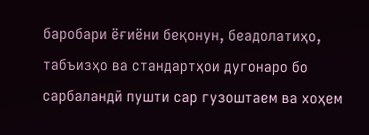баробари ёғиёни беқонун, беадолатиҳо, табъизҳо ва стандартҳои дугонаро бо сарбаландӣ пушти сар гузоштаем ва хоҳем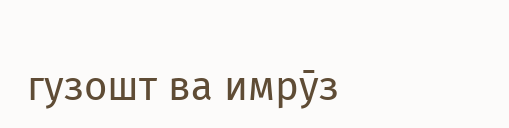гузошт ва имрӯз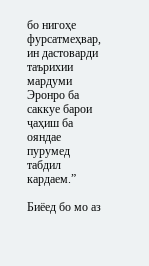бо нигоҳе фурсатмеҳвар, ин дастоварди таърихии мардуми Эронро ба саккуе барои ҷаҳиш ба ояндае пурумед табдил кардаем.”

Биёед бо мо аз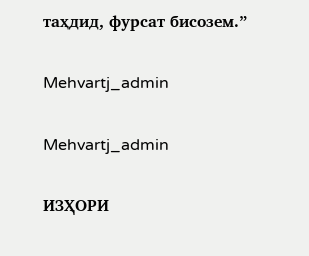таҳдид, фурсат бисозем.”

Mehvartj_admin

Mehvartj_admin

ИЗҲОРИ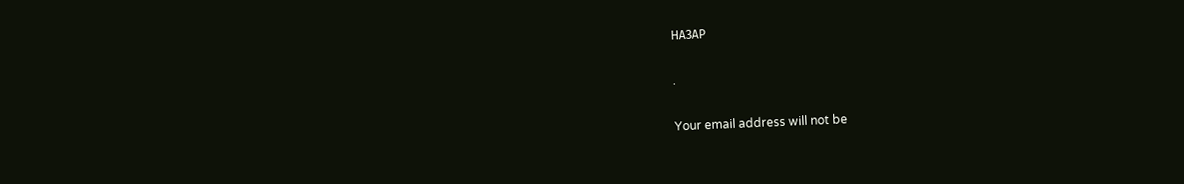НАЗАР

.

Your email address will not be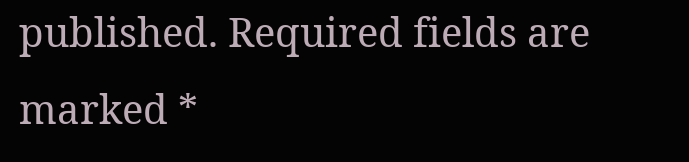published. Required fields are marked *